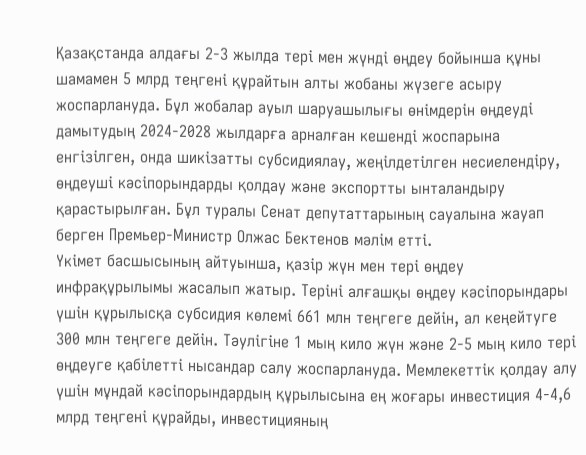Қазақстанда алдағы 2-3 жылда тері мен жүнді өңдеу бойынша құны шамамен 5 млрд теңгені құрайтын алты жобаны жүзеге асыру жоспарлануда. Бұл жобалар ауыл шаруашылығы өнімдерін өңдеуді дамытудың 2024-2028 жылдарға арналған кешенді жоспарына енгізілген, онда шикізатты субсидиялау, жеңілдетілген несиелендіру, өңдеуші кәсіпорындарды қолдау және экспортты ынталандыру қарастырылған. Бұл туралы Сенат депутаттарының сауалына жауап берген Премьер-Министр Олжас Бектенов мәлім етті.
Үкімет басшысының айтуынша, қазір жүн мен тері өңдеу инфрақұрылымы жасалып жатыр. Теріні алғашқы өңдеу кәсіпорындары үшін құрылысқа субсидия көлемі 661 млн теңгеге дейін, ал кеңейтуге 300 млн теңгеге дейін. Тәулігіне 1 мың кило жүн және 2-5 мың кило тері өңдеуге қабілетті нысандар салу жоспарлануда. Мемлекеттік қолдау алу үшін мұндай кәсіпорындардың құрылысына ең жоғары инвестиция 4-4,6 млрд теңгені құрайды, инвестицияның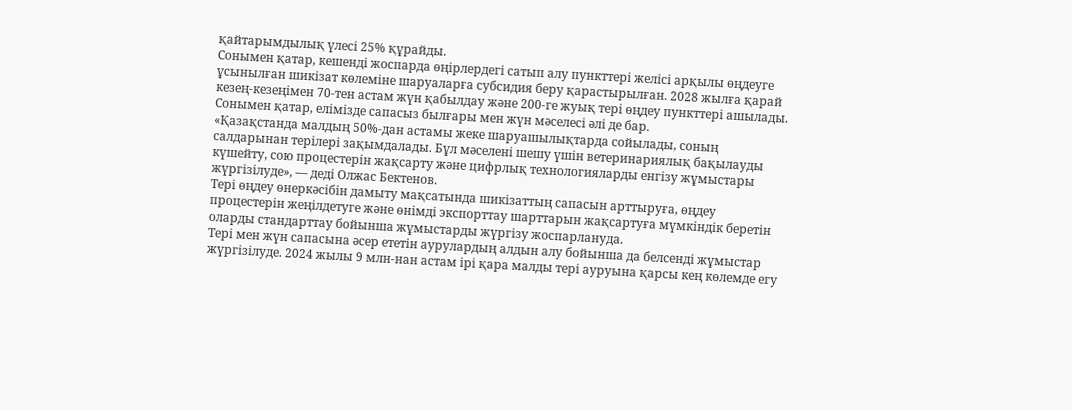қайтарымдылық үлесі 25% құрайды.
Сонымен қатар, кешенді жоспарда өңірлердегі сатып алу пункттері желісі арқылы өңдеуге ұсынылған шикізат көлеміне шаруаларға субсидия беру қарастырылған. 2028 жылға қарай кезең-кезеңімен 70-тен астам жүн қабылдау және 200-ге жуық тері өңдеу пункттері ашылады.
Сонымен қатар, елімізде сапасыз былғары мен жүн мәселесі әлі де бар.
«Қазақстанда малдың 50%-дан астамы жеке шаруашылықтарда сойылады, соның салдарынан терілері зақымдалады. Бұл мәселені шешу үшін ветеринариялық бақылауды күшейту, сою процестерін жақсарту және цифрлық технологияларды енгізу жұмыстары жүргізілуде», — деді Олжас Бектенов.
Тері өңдеу өнеркәсібін дамыту мақсатында шикізаттың сапасын арттыруға, өңдеу процестерін жеңілдетуге және өнімді экспорттау шарттарын жақсартуға мүмкіндік беретін оларды стандарттау бойынша жұмыстарды жүргізу жоспарлануда.
Тері мен жүн сапасына әсер ететін аурулардың алдын алу бойынша да белсенді жұмыстар жүргізілуде. 2024 жылы 9 млн-нан астам ірі қара малды тері ауруына қарсы кең көлемде егу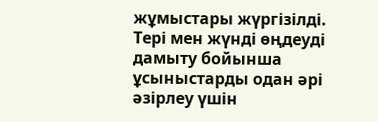жұмыстары жүргізілді.
Тері мен жүнді өңдеуді дамыту бойынша ұсыныстарды одан әрі әзірлеу үшін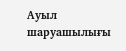Ауыл шаруашылығы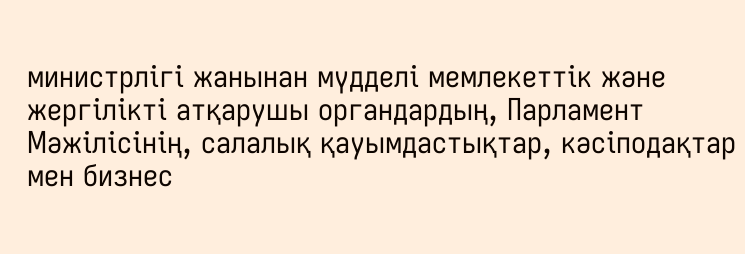министрлігі жанынан мүдделі мемлекеттік және жергілікті атқарушы органдардың, Парламент Мәжілісінің, салалық қауымдастықтар, кәсіподақтар мен бизнес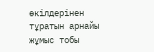өкілдерінен тұратын арнайы жұмыс тобы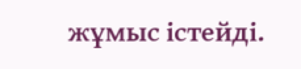жұмыс істейді.